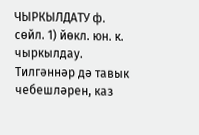ЧЫРКЫЛДАТУ ф. сөйл. 1) йөкл. юн. к. чыркылдау. Тилгәннәр дә тавык чебешләрен, каз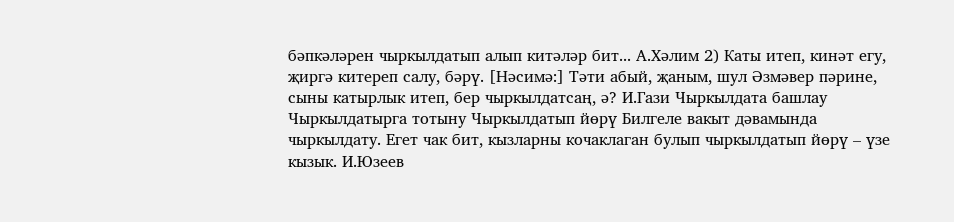бәпкәләрен чыркылдатып алып китәләр бит... А.Хәлим 2) Каты итеп, кинәт егу, җиргә китереп салу, бәрү. [Нәсимә:] Тәти абый, җаным, шул Әзмәвер пәрине, сыны катырлык итеп, бер чыркылдатсаң, ә? И.Гази Чыркылдата башлау Чыркылдатырга тотыну Чыркылдатып йөрү Билгеле вакыт дәвамында чыркылдату. Егет чак бит, кызларны кочаклаган булып чыркылдатып йөрү – үзе кызык. И.Юзеев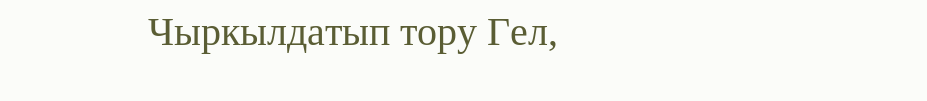Чыркылдатып тору Гел,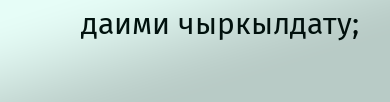даими чыркылдату;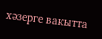хәзерге вакытта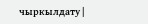чыркылдату |